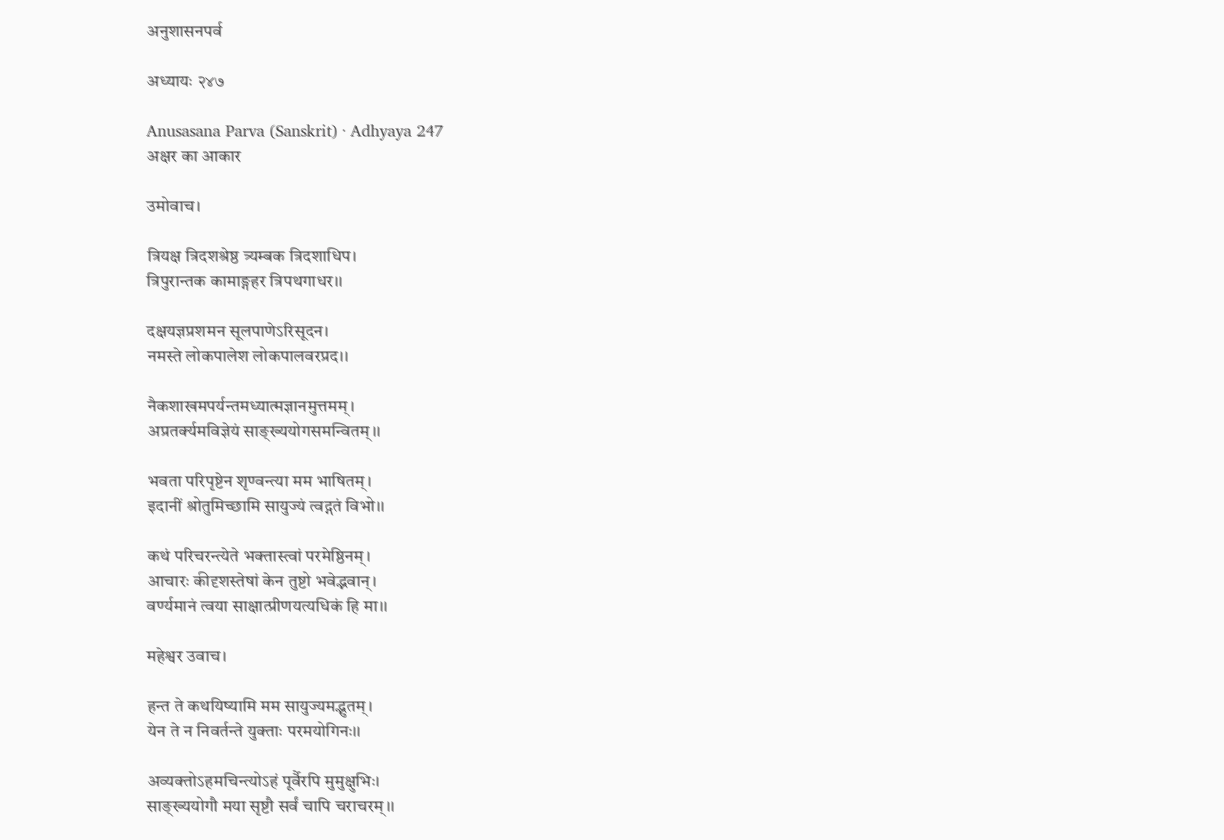अनुशासनपर्व

अध्यायः २४७

Anusasana Parva (Sanskrit) · Adhyaya 247
अक्षर का आकार

उमोवाच।

त्रियक्ष त्रिदशश्रेष्ठ त्र्यम्बक त्रिदशाधिप।
त्रिपुरान्तक कामाङ्गहर त्रिपथगाधर।।

दक्षयज्ञप्रशमन सूलपाणेऽरिसूदन।
नमस्ते लोकपालेश लोकपालवरप्रद।।

नैकशाखमपर्यन्तमध्यात्मज्ञानमुत्तमम्।
अप्रतर्क्यमविज्ञेयं साङ्ख्ययोगसमन्वितम्।।

भवता परिपृष्टेन शृण्वन्त्या मम भाषितम्।
इदानीं श्रोतुमिच्छामि सायुज्यं त्वद्गतं विभो।।

कथं परिचरन्त्येते भक्तास्त्वां परमेष्ठिनम्।
आचारः कीदृशस्तेषां केन तुष्टो भवेद्भवान्।
वर्ण्यमानं त्वया साक्षात्प्रीणयत्यधिकं हि मा।।

महेश्वर उवाच।

हन्त ते कथयिष्यामि मम सायुज्यमद्भुतम्।
येन ते न निवर्तन्ते युक्ताः परमयोगिनः।।

अव्यक्तोऽहमचिन्त्योऽहं पूर्वैरपि मुमुक्षुभिः।
साङ्ख्ययोगौ मया सृष्टौ सर्वं चापि चराचरम्।।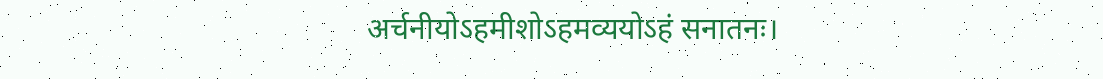अर्चनीयोऽहमीशोऽहमव्ययोऽहं सनातनः।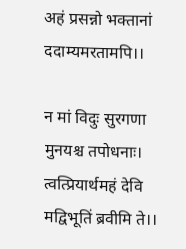अहं प्रसन्नो भक्तानां ददाम्यमरतामपि।।

न मां विदुः सुरगणा मुनयश्च तपोधनाः।
त्वत्प्रियार्थमहं देवि मद्विभूतिं ब्रवीमि ते।।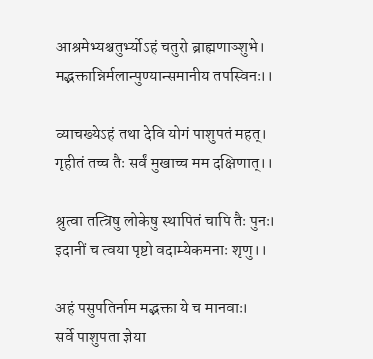आश्रमेभ्यश्चतुर्भ्योऽहं चतुरो ब्राह्मणाञ्शुभे।
मद्भक्तान्निर्मलान्पुण्यान्समानीय तपस्विनः।।

व्याचख्येऽहं तथा देवि योगं पाशुपतं महत्।
गृहीतं तच्च तैः सर्वं मुखाच्च मम दक्षिणात्।।

श्रुत्वा तत्त्रिषु लोकेषु स्थापितं चापि तैः पुनः।
इदानीं च त्वया पृष्टो वदाम्येकमनाः शृणु।।

अहं पसुपतिर्नाम मद्भक्ता ये च मानवाः।
सर्वे पाशुपता ज्ञेया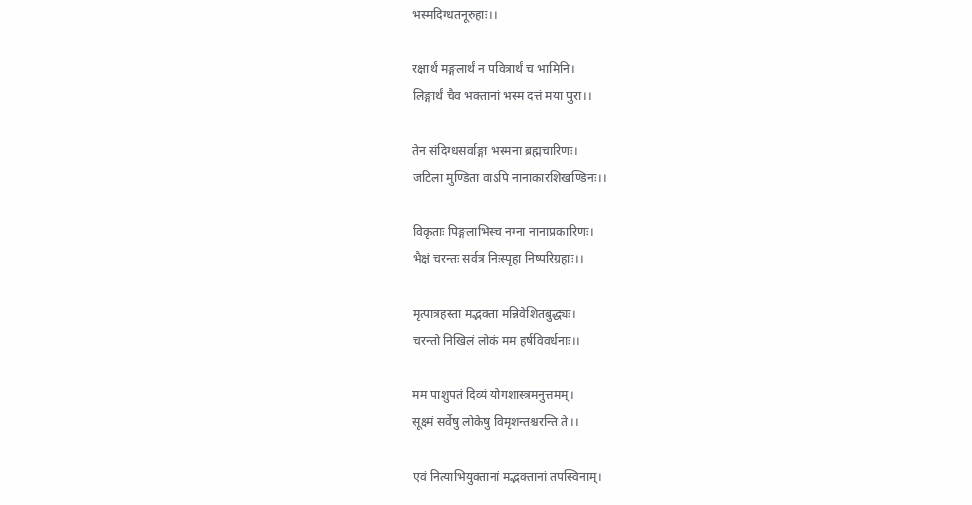भस्मदिग्धतनूरुहाः।।

रक्षार्थं मङ्गलार्थं न पवित्रार्थं च भामिनि।
लिङ्गार्थं चैव भक्तानां भस्म दत्तं मया पुरा।।

तेन संदिग्धसर्वाङ्गा भस्मना ब्रह्मचारिणः।
जटिला मुण्डिता वाऽपि नानाकारशिखण्डिनः।।

विकृताः पिङ्गलाभिस्च नग्ना नानाप्रकारिणः।
भैक्षं चरन्तः सर्वत्र निःस्पृहा निष्परिग्रहाः।।

मृत्पात्रहस्ता मद्भक्ता मन्निवेशितबुद्ध्यः।
चरन्तो निखिलं लोकं मम हर्षविवर्धनाः।।

मम पाशुपतं दिव्यं योगशास्त्रमनुत्तमम्।
सूक्ष्मं सर्वेषु लोकेषु विमृशन्तश्चरन्ति ते।।

एवं नित्याभियुक्तानां मद्भक्तानां तपस्विनाम्।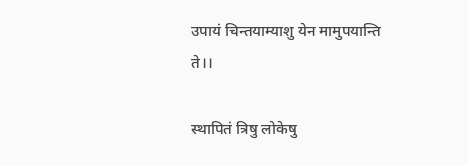उपायं चिन्तयाम्याशु येन मामुपयान्ति ते।।

स्थापितं त्रिषु लोकेषु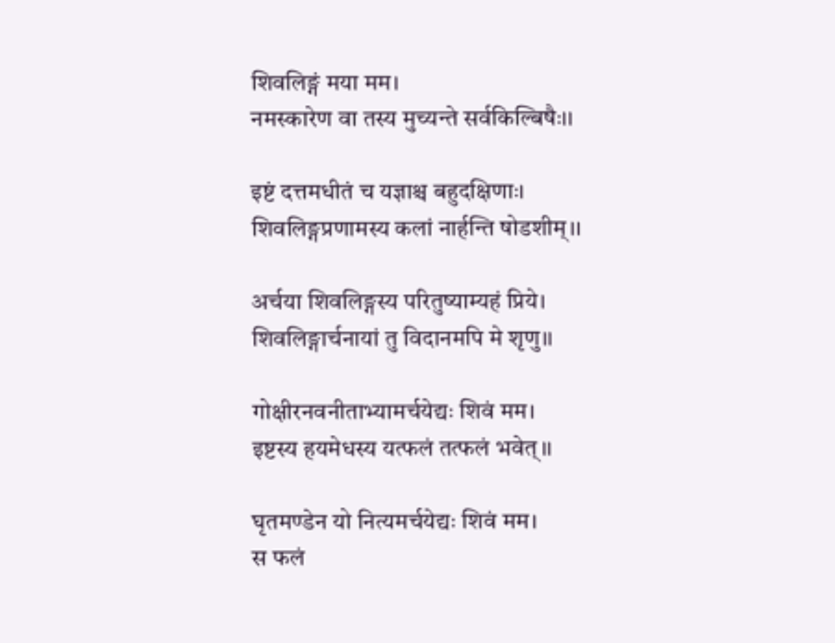शिवलिङ्गं मया मम।
नमस्कारेण वा तस्य मुच्यन्ते सर्वकिल्बिषैः।।

इष्टं दत्तमधीतं च यज्ञाश्च बहुदक्षिणाः।
शिवलिङ्गप्रणामस्य कलां नार्हन्ति षोडशीम्।।

अर्चया शिवलिङ्गस्य परितुष्याम्यहं प्रिये।
शिवलिङ्गार्चनायां तु विदानमपि मे शृणु।।

गोक्षीरनवनीताभ्यामर्चयेद्यः शिवं मम।
इष्टस्य हयमेधस्य यत्फलं तत्फलं भवेत्।।

घृतमण्डेन यो नित्यमर्चयेद्यः शिवं मम।
स फलं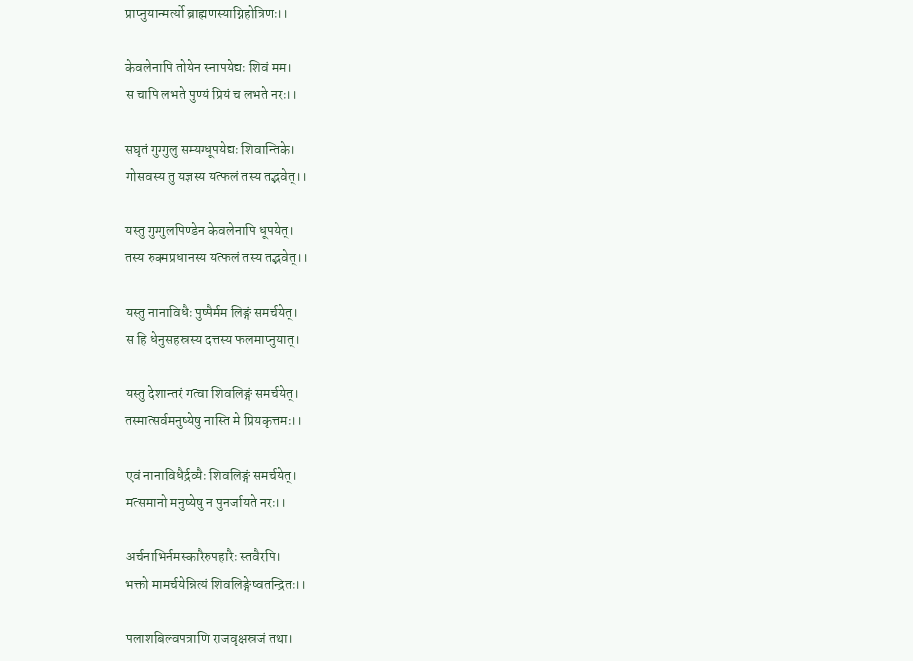प्राप्नुयान्मर्त्यो ब्राह्मणस्याग्निहोत्रिणः।।

केवलेनापि तोयेन स्नापयेद्यः शिवं मम।
स चापि लभते पुण्यं प्रियं च लभते नरः।।

सघृतं गुग्गुलु सम्यग्धूपयेद्यः शिवान्तिके।
गोसवस्य तु यज्ञस्य यत्फलं तस्य तद्भवेत्।।

यस्तु गुग्गुलपिण्डेन केवलेनापि धूपयेत्।
तस्य रुक्मप्रधानस्य यत्फलं तस्य तद्भवेत्।।

यस्तु नानाविधैः पुष्पैर्मम लिङ्गं समर्चयेत्।
स हि धेनुसहस्रस्य दत्तस्य फलमाप्नुयात्।

यस्तु देशान्तरं गत्वा शिवलिङ्गं समर्चयेत्।
तस्मात्सर्वमनुष्येषु नास्ति मे प्रियकृत्तमः।।

एवं नानाविधैर्द्रव्यैः शिवलिङ्गं समर्चयेत्।
मत्समानो मनुष्येषु न पुनर्जायते नरः।।

अर्चनाभिर्नमस्कारैरुपहारैः स्तवैरपि।
भक्तो मामर्चयेन्नित्यं शिवलिङ्गेष्वतन्द्रितः।।

पलाशबिल्वपत्राणि राजवृक्षस्रजं तथा।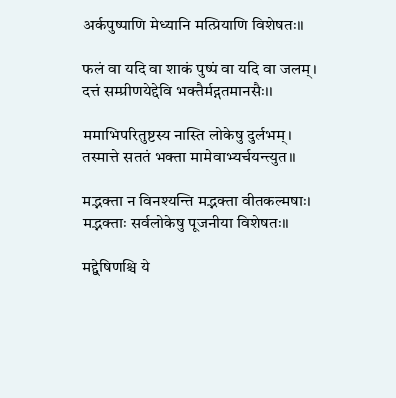अर्कपुष्पाणि मेध्यानि मत्प्रियाणि विशेषतः।।

फलं वा यदि वा शाकं पुष्पं वा यदि वा जलम्।
दत्तं सम्प्रीणयेद्देवि भक्तैर्मद्गतमानसैः।।

ममाभिपरितुष्टस्य नास्ति लोकेषु दुर्लभम्।
तस्मात्ते सततं भक्ता मामेवाभ्यर्चयन्त्युत।।

मद्भक्ता न विनश्यन्ति मद्भक्ता वीतकल्मषाः।
मद्भक्ताः सर्वलोकेषु पूजनीया विशेषतः।।

मद्द्वेषिणश्चि ये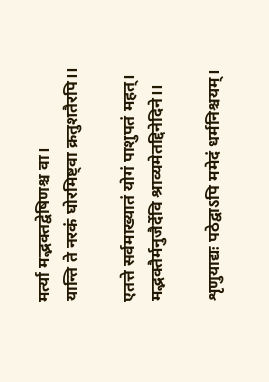मर्त्या मद्भक्तद्वेषिणश्च वा।
यान्ति ते नरकं घोरमिष्ट्वा क्रतुशतैरपि।।

एतत्ते सर्वमाख्यातं योगं पाशुपतं महत्।
मद्भक्तैर्मनुजैर्देवि श्राव्यमेतद्दिनेदिने।।

शृणुयाद्यः पठेद्वाऽपि ममेदं धर्मनिश्चयम्।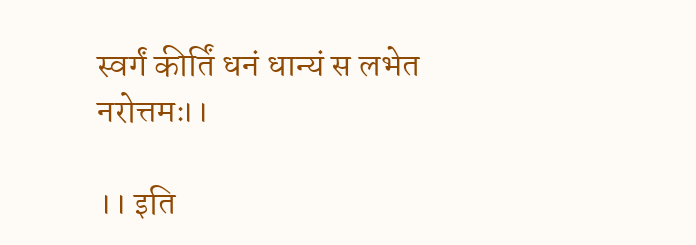स्वर्गं कीर्तिं धनं धान्यं स लभेत नरोत्तमः।।

।। इति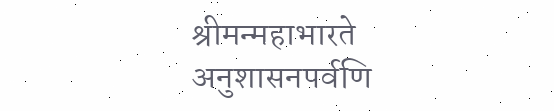श्रीमन्महाभारते अनुशासनपर्वणि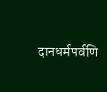दानधर्मपर्वणि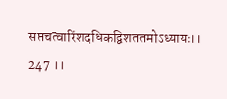सप्तचत्वारिंशदधिकद्विशततमोऽध्यायः।। 247 ।।